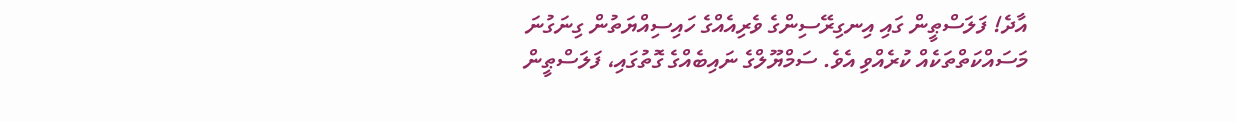އާދެ! ފަލަސްޠީން ގައި އިނގިރޭސިންގެ ވެރިއެއްގެ ހައިސިއްޔަތުން ގިނަގުނަ މަސައްކަތްތަކެއް ކުރެއްވި އެވެ. ސަމްޔޫލްގެ ނައިބެއްގެ ގޮތުގައި، ފަލަސްޠީން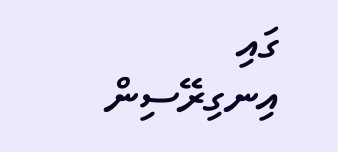ގައި އިނގިރޭސިން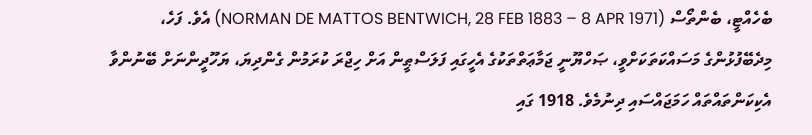ބެހެއްޓީ، ބެންތޯސް (NORMAN DE MATTOS BENTWICH, 28 FEB 1883 – 8 APR 1971) އެވެ. ފަހެ، މިދެބޭފުޅުންގެ މަސައްކަތަކަށްވީ، ޞަހްޔޫނީ ޖަމާޢަތްތަކުގެ އެހީގައި ފަލަސްޠީން އަށް ހިޖްރަ ކުރަމުން ގެންދިޔަ، ޔަހޫދީންނަށް ބޭނުންވާ އެކިކަންތައްތައް ހަމަޖައްސައި ދިނުމެވެ. 1918 ގައި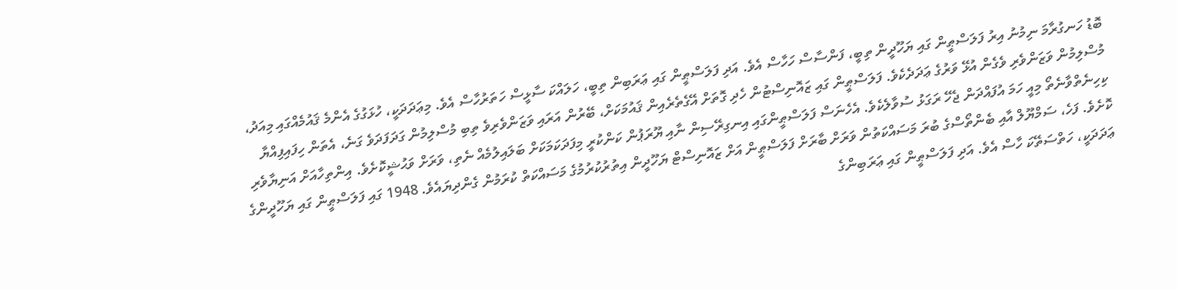ބޮޑު ހަނގުރާމަ ނިމުނު އިރު ފަލަސްޠީން ގައި ޔަހޫދީން ތިބީ، ފަންސާސް ހަހާސް އެވެ. އަދި ފަލަސްޠީން ގައި ޢަރަބިން ތިބީ، ހަލައްކަ ސާޅީސް ހަތަރުހާސް އެވެ. މިޢަދަދަކީ، ހުޅަގުގެ އެންމެ ޤައުމެއްގައި މިއަދު، މުސްލިމުން ވަޒަންވެރި ވެގެން އުޅޭ ވަރުގެ ޢަދަދެކެވެ. ފަލަސްޠީން ގައި ޒައޮނިސްޓުން ހެދި ގޮތަށް އޭގެތެރެއިން ޤައުމަކަށް، ބޭރުން އަރައި ވަޒަންވެރިވެ ތިބި މުސްލިމުން ގަދަފަދަވެ ގަނެ، އެތަން ހިފައިފިއްޔާ ކިހިނެތްވާނެތޯ މިއީ ހަމަ އުފައްދަން ޖެހޭ ރަގަޅު ސުވާލެކެވެ. އެހެނަސް ފަލަސްޠީންގައި އިނގިރޭސިން ނާއި ޔޫރަޕުން ކަންކުރީ މިފަދަކަމަކަށް ބަލައިލުމެއް ނެތި، ވަރަށް ވަޙުޝީކޮށެވެ. އިންތިހާއަށް އަނިޔާވެރި ކޮށެވެ. ފަހެ، ސަމްޔޫލް އާއި ބެންތޯސްގެ ބުރަ މަސައްކަތުން ވަރަށް ބާރަށް ފަލަސްޠީން އަށް ޒައޮނިސްޓް ޔަހޫދީން އިތުރުކުރުމުގެ މަސައްކަތް ކުރަމުން ގެންދިޔައެވެ. 1948 ގައި ފަލަސްޠީން ގައި ޔަހޫދީންގެ ޢަދަދަކީ، ހަތްސަތޭކަ ހާސް އެވެ. އަދި ފަލަސްޠީން ގައި ޢަރަބިންގެ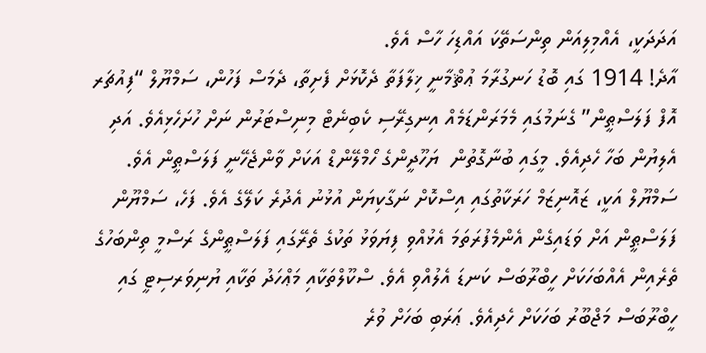އަދަދަކީ، އެއްމިލިއަން ތިންސަތޭކަ އައްޑިހަ ހާސް އެވެ.
އާދެ! 1914 ގައި ބޮޑު ހަނގުރާމަ ޢުޘްމާނީ ޚިލާފަތާ ދެކޮޅަށް ފެށިތާ، ދެމަސް ފަހުން، ސަމްޔޫލް “ފިއުޗަރ އޮފް ފަލަސްޠީން” ގެނަމުގައި މެމަރަންޑަމެއް އިނގިރޭސި ކެބިނެޓް މިނިސްޓަރުން ނަށް ހުށަހެޅިއެވެ. އަދި އެލިޔުން ބަހާ ހެދިއެވެ. މީގައި ބުނާގޮތުން  ޔަހޫދީންގެ ހޯމްލޭންޑް އަކަށް ވާންޖެހޭނީ ފަލަސްޠީން އެވެ. ސަމްޔޫލް އަކީ، ޒައޮނިޒަމް ހަރަކާތުގައި އިސްކޮށް ނަގާކިޔަން އުޅުނު އެދުރެ ކަލޭގެ އެވެ. ފަހެ، ސަމްޔޫން ފަލަސްޠީން އަށް ވަޑައިގެން އެންމެފުރަތަމަ އެޅުއްވި ފިޔަވަޅު ތަކުގެ ތެރޭގައި ފަލަސްޠީންގެ ރަސްމީ ތިންބަހުގެ ތެރެއިން އެއްބަހަކަށް ހީބްރޫބަސް ކަނޑަ އެލުއްވި އެވެ. ސްކޫލްތަކާއި މަޢްހަދު ތަކާއި ޔުނިވަރސިޓީ ގައި ހީބްރޫބަސް މަޖްބޫރު ބަހަކަށް ހެދިއެވެ. ޢަރަބި ބަހަށް ވުރެ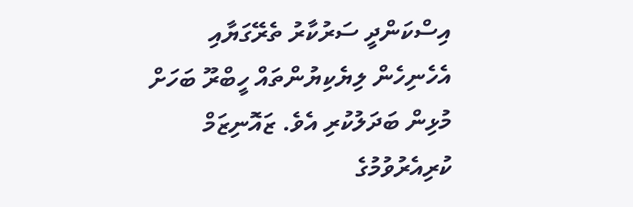އިސްކަންދީ ސަރުކާރު ތެރޭގަޔާއި އެހެނިހެން ލިޔެކިޔުންތައް ހީބްރޫ ބަހަށް މުޅިން ބަދަލުކުރި އެވެ. ޒައޮނިޒަމް ކުރިއެރުވުމުގެ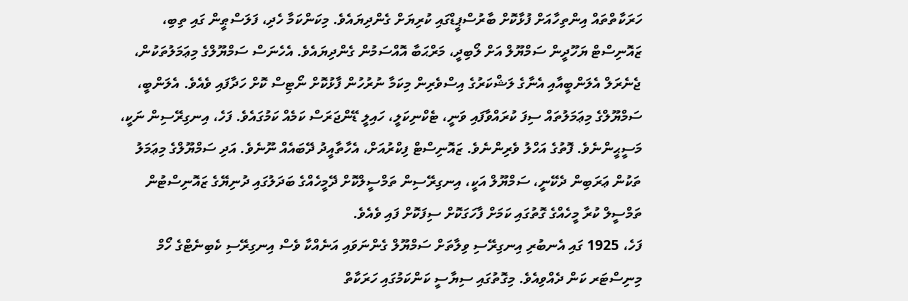ހަރަކާތްތައް އިންތިހާއަށް ފުޅާކޮށް ބާރުސްޕީޑްގައި ކުރިޔަށް ގެންދިޔައެވެ. މިކަންކަމާ ހެދި، ފަލަސްޠީން ގައި ތިބި، ޒައޮނިސްޓް ޔަހޫދީން ސަމްޔޫލް އަށް ލޯބިދީ، މަރްޙަބާ އޮއްސަމުން ގެންދިޔައެވެ. އެހެނަސް ސަމްޔޫލްގެ މިޢަމަލުތަކުން، ޖެނެރަލް އެލަންބީއާއި އެނާގެ ލަޝްކަރުގެ އިސްވެރިން މިކަމާ ނުރުހުން ފާޅުކޮށް ނޯޓިސް ކޮށް ހަދާފައި ވެއެވެ. އެލަންބީ، ސަމްޔޫލްގެ މިޢަމަލުތައް ސިފަ ކުރައްވާފައި ވަނީ، ޓެކްނިކަލީ، ހައިލީ ޑޭންޖަރަސް ކަމެއް ކަމުގައެވެ. ފަހެ، އިނގިރޭސިން ނަކީ، މަސީޙީންނެވެ. ފޮތުގެ އަހްލު ވެރިންނެވެ. ޒައޮނިސްޓް ފިކްރުއަށް، އެހާތާއީދު ދޭބައެއް ނޫނެވެ. އަދި ސަމްޔޫލްގެ މިޢަމަލު ތަކުން ޢަރަބިން ދެކޭނީ، ސަމްޔޫލް އަކީ، އިނގިރޭސިން ތަމްސީލްކޮށް ދޭމީހެއްގެ ބަދަލުގައި ދުނިޔޭގެ ޒައޮނިސްޓުން ތަމްސީލް ކުރާ މީހެއްގެ ގޮތުގައި ކަމަށް ފާހަގަކޮށް ސިފަކޮށް ފައި ވެއެވެ.
ފަހެ، 1925 ގައި އެނބުރި އިނގިރޭސި ވިލާތަށް ސަމްޔޫލް ގެންނަވައި އަނެއްކާ ވެސް އިނގިރޭސި ކެބިނެޓްގެ ހޯމް މިނިސްޓަރ ކަން ދެއްވިއެވެ. މިގޮތުގައި ސިޔާސީ ކަންކަމުގައި ހަރަކާތް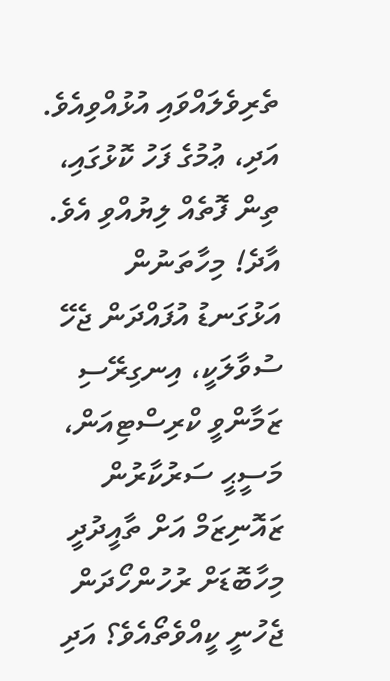ތެރިވެލައްވައި އުޅުއްވިއެވެ. އަދި، ޢުމުގެ ފަހު ކޮޅުގައި، ތިން ފޮތެއް ލިޔުއްވި އެވެ.
އާދެ! މިހާތަނުން އަޅުގަނޑު އުފައްދަން ޖެހޭ ސުވާލަކީ، އިނގިރޭސި ޒަމާންވީ ކްރިސްޓިއަން، މަސީޙީ ސަރުކާރުން ޒައޮނިޒަމް އަށް ތާއީދުދީ މިހާބޮޑަށް ރުހުންހޯދަން ޖެހުނީ ކީއްވެތޯއެވެ؟ އަދި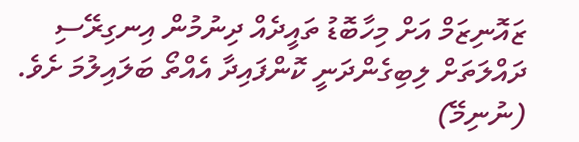ޒައޮނިޒަމް އަށް މިހާބޮޑު ތައީދެއް ދިނުމުން އިނގިރޭސި ދައްލަތަށް ލިބިގެންދަނީ ކޮންފައިދާ އެއްތޯ ބަލައިލުމަ ށެވެ. (ނުނިމޭ)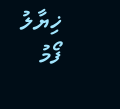ޚިޔާލު ފޯމު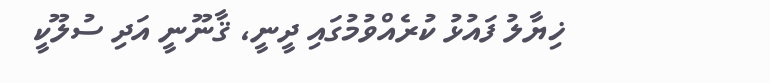ޚިޔާލު ފައުޅު ކުރެއްވުމުގައި ދީނީ، ޤާނޫނީ އަދި ސުލޫކީ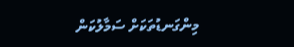މިންގަނޑުތަކަށް ސަމާލުކަން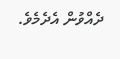ދެއްވުން އެދެމެވެ.